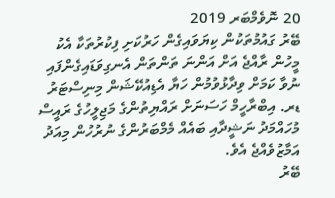20 ނޮވެމްބަރ 2019
ބޭރު ގައުމުތަކުން ކިޔަވައިގެން ހަރުކަށި ފިކުރުތަކާ އެކު މީހުން ރާއްޖެ އަށް އަންނަ ތަންތަން އެނގިވަޑައިގެންފައި ނުވާ ކަމަށް ވިދާޅުވުމުން ހަޔާ އެޑިއުކޭޝަން މިނިސްޓަރު ޑރ. އިބްރާހީމް ހަސަނަށް ރައްޔިތުންގެ މަޖިލީހުގެ ރައީސް މުހައްމަދު ނަޝީދާއި ބައެއް މެމްބަރުންގެ ނުރުހުން މިއަދު އަމާޒުވެއްޖެ އެވެ.
ބޭރު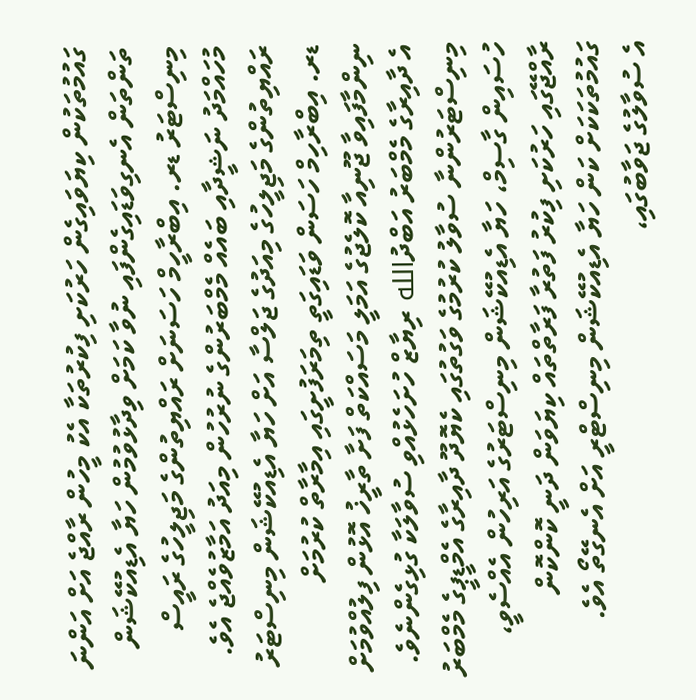ގައުމުތަކުން ކިޔަވައިގެން ހަރުކަށި ފިކުރުތަކާ އެކު މީހުން ރާއްޖެ އަށް އަންނަ ތަންތަން އެނގިވަޑައިގެންފައި ނުވާ ކަމަށް ވިދާޅުވުމުން ހަޔާ އެޑިއުކޭޝަން މިނިސްޓަރު ޑރ. އިބްރާހީމް ހަސަނަށް ރައްޔިތުންގެ މަޖިލީހުގެ ރައީސް މުހައްމަދު ނަޝީދާއި ބައެއް މެމްބަރުންގެ ނުރުހުން މިއަދު އަމާޒުވެއްޖެ އެވެ.
ރައްޔިތުންގެ މަޖިލީހުގެ މިއަދުގެ ޖަލްސާ އަށް ހަޔާ އެޑިއުކޭޝަން މިނިސްޓަރު ޑރ. އިބްރާހިމް ހަސަން ވަޑައިގަތީ ތިމަރަފުށީގައި އިމާރާތް ކުރުމަށް ނިންމާފައިވާ ޖޫނިއާ ކޮލެޖުގެ އަމަލީ މަސައްކަތް ފަށާ ތާރީޚު އޮޅުން ފިލުއްވުމަށް އެ ދާއިރާގެ މެމްބަރު އަބްދުالله ރިޔާޒް ހުށަހެޅުއްވި ސުވާލަކާ ގުޅިގެންނެވެ.
މިނިސްޓަރުންނާ ސުވާލު ކުރުމުގެ ވަގުތުގައި ކެޔޮދޫ ދާއިރާގެ އެމްޑީޕީގެ މެމްބަރު ހުސައިން ގާސިމް، ހަޔާ އެޑިއުކޭޝަން މިނިސްޓަރުގެ އަރިހުން އެއްސެވީ، ރާއްޖޭގައި ހަރުކަށި ފިކުރު ފަތުރާ ފަރާތްތައް ކިޔަވަން ދަނީ ކޮންކޮން ގައުމުތަކަކަށް ކަން ހަޔާ އެޑިއުކޭޝަން މިނިސްޓްރީ އަށް އެނގޭތޯ އެވެ.
އެ ސުވާލުގެ ޖަވާބުގައި،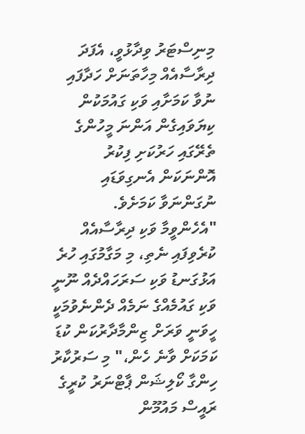މިނިސްޓަރު ވިދާޅުވީ، އެފަދަ ދިރާސާއެއް މިހާތަނަށް ހަދާފައި ނުވާ ކަމަށާއި ވަކި ގައުމަކުން ކިޔަވައިގެން އަންނަ މީހުންގެ ތެރޭގައި ހަރުކަށި ފިކުރު އޮންނަކަން އެނގިވަޑައި ނުގަންނަވާ ކަމަށެވެ.
"އެހެންވީމާ ވަކި ދިރާސާއެއް ކުރެވިފައި ނެތި، މި މަގާމުގައި ހުރެ އަޅުގަނޑު ވަކި ސަރަހައްދެއް ނޫނީ ވަކި ގައުމެއްގެ ނަމެއް ދެންނެވުމަކީ ހީވަނީ ވަރަށް ޒިންމާދާރުކަން ކުޑަ ކަމަކަށް ވާނެ ހެން،" މި ސަރުކާރު ހިންގާ ކޯލިޝަން ޕާޓްނަރު ކުރީގެ ރައީސް މައުމޫން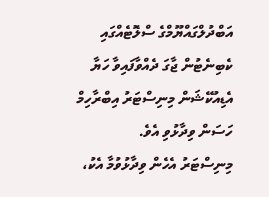އަބްދުލްގައްޔޫމްގެ ސްލޮޓެއްގައި ކެބިނެޓުން ޖާގަ ދެއްވާފައިވާ ހަޔާ އެޑިއުކޭޝަން މިނިސްޓަރު އިބްރާހިމް ހަސަން ވިދާޅުވި އެވެ.
މިނިސްޓަރު އެހެން ވިދާޅުވުމާ އެކު،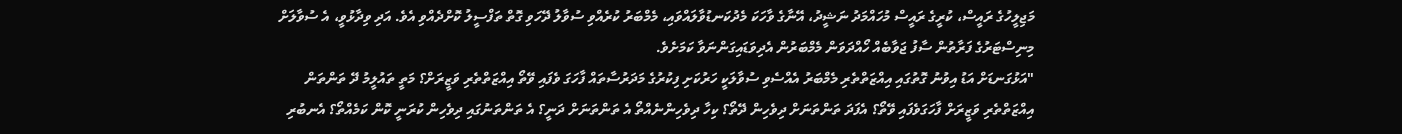މަޖިލީހުގެ ރައީސް، ކުރީގެ ރައީސް މުހައްމަދު ނަޝީދު، އޭނާގެ ވާހަކަ މެދުކަނޑުވާލައްވައި، މެމްބަރު ކުރެއްވި ސުވާލު ދޭހަވި ގޮތް ތަފްސީލު ކޮށްދެއްވި އެވެ. އަދި ވިދާޅުވީ، އެ ސުވާލަށް މިނިސްޓަރުގެ ފަރާތުން ސާފު ޖަވާބެއް ހޯއްދަވަން މެމްބަރުން އެދިވަޑައިގަންނަވާ ކަމަށެވެ.
"އަޅުގަނޑަށް އަޑު އިވުނު ގޮތުގައި އިއްޒަތްތެރި މެމްބަރު އެއްސެވި ސުވާލަކީ ހަރުކަށި ފިކުރުގެ މަދަރުސާތައް ފާހަގަ ވެފައި ވޭތޯ އިއްޒަތްތެރި ވަޒީރަށް؟ މަތީ ތައުލީމު ދޭ ތަންތަން އިއްޒަތްތެރި ވަޒީރަށް ފާހަގަވެފައި ވޭތޯ؟ އެފަދަ ތަންތަނަށް ދިވެހިން ދޭތޯ؟ ކިހާ ދިވެހިންނެއްތޯ އެ ތަންތަނަށް ދަނީ؟ އެ ތަންތަނުގައި ދިވެހިން ކުރަނީ ކޮން ކަމެއްތޯ؟ އެނބުރި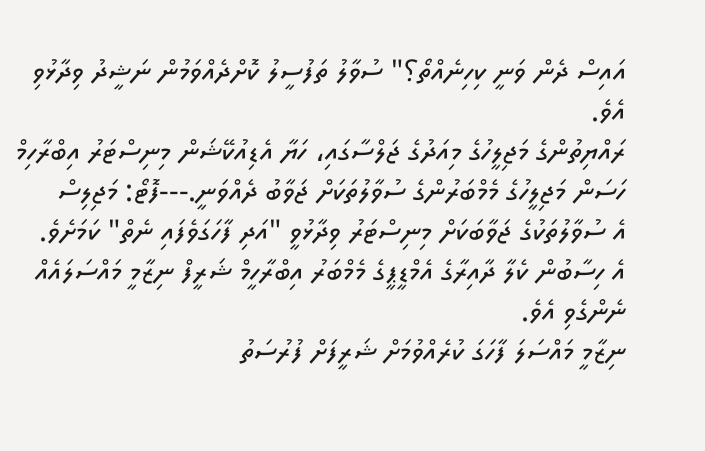އައިސް ދެން ވަނީ ކިހިނެއްތޯ؟" ސުވާލު ތަފުސީލު ކޮށްދެއްވަމުން ނަޝީދު ވިދާޅުވި އެވެ.
ރައްޔިތުންގެ މަޖިލީހުގެ މިއަދުގެ ޖަލްސާގައި، ހަޔާ އެޑިއުކޭޝަން މިނިސްޓަރު އިބްރާހިމް ހަސަން މަޖިލީހުގެ މެމްބަރުންގެ ސުވާލުތަކަށް ޖަވާބު ދެއްވަނީ.---ފޮޓޯ: މަޖިލިސް
އެ ސުވާލުތަކުގެ ޖަވާބަކަށް މިނިސްޓަރު ވިދާޅުވީ "އަދި ފާހަގަވެފައި ނެތް" ކަމަށެވެ.
އެ ހިސާބުން ކެލާ ދާއިރާގެ އެމްޑީޕީގެ މެމްބަރު އިބްރާހީމް ޝަރީފް ނިޒާމީ މައްސަލައެއް ނެންގެވި އެވެ.
ނިޒާމީ މައްސަލަ ފާހަގަ ކުރެއްވުމަށް ޝަރީފަށް ފުރުސަތު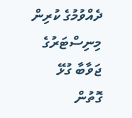ދެއްވުމުގެ ކުރިން މިނިސްޓަރުގެ ޖަވާބާ ގުޅޭ ގޮތުން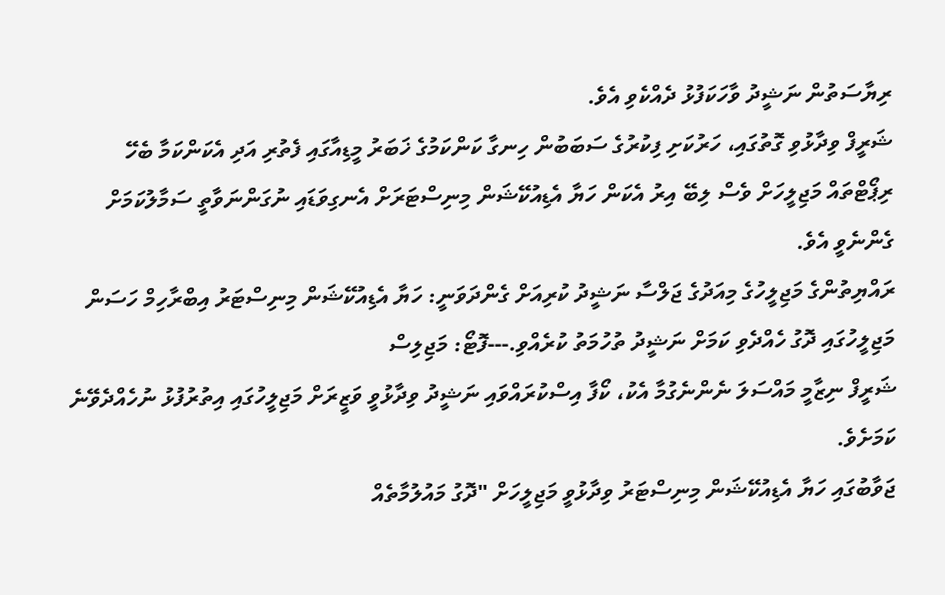ރިޔާސަތުން ނަޝީދު ވާހަކަފުޅު ދެއްކެވި އެވެ.
ޝަރީފް ވިދާޅުވި ގޮތުގައި، ހަރުކަށި ފިކުރުގެ ސަބަބުން ހިނގާ ކަންކަމުގެ ޚަބަރު މީޑިއާގައި ފެތުރި އަދި އެކަންކަމާ ބެހޭ ރިޕޯޓްތައް މަޖިލީހަށް ވެސް ލިބޭ އިރު އެކަން ހަޔާ އެޑިއުކޭޝަން މިނިސްޓަރަށް އެނގިވަޑައި ނުގަންނަވާތީ ސަމާލުކަމަށް ގެންނެވީ އެވެ.
ރައްޔިތުންގެ މަޖިލީހުގެ މިއަދުގެ ޖަލްސާ ނަޝީދު ކުރިއަށް ގެންދަވަނީ: ހަޔާ އެޑިއުކޭޝަން މިނިސްޓަރު އިބްރާހިމް ހަސަން މަޖިލީހުގައި ދޮގު ހެއްދެވި ކަމަށް ނަޝީދު ތުހުމަތު ކުރެއްވި.---ފޮޓޯ: މަޖިލިސް
ޝަރީފް ނިޒާމީ މައްސަލަ ނެންނެގުމާ އެކު، ކޯފާ އިސްކުރައްވައި ނަޝީދު ވިދާޅުވީ ވަޒީރަށް މަޖިލީހުގައި އިތުރުފުޅު ނުހެއްދެވޭނެ ކަމަށެވެ.
ޖަވާބުގައި ހަޔާ އެޑިއުކޭޝަން މިނިސްޓަރު ވިދާޅުވީ މަޖިލީހަށް "ދޮގު މައުލުމާތެއް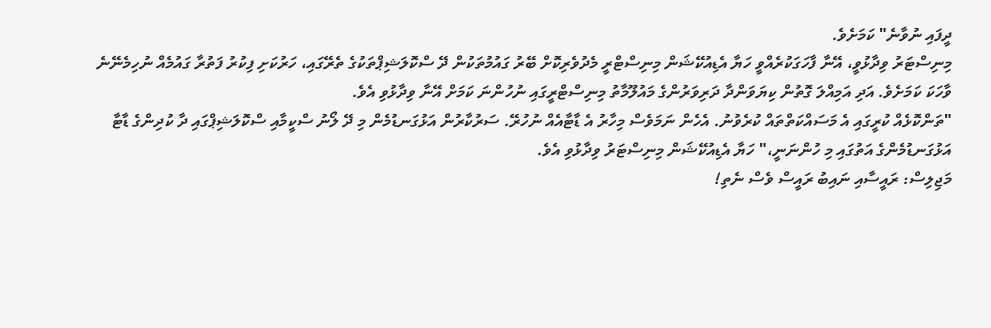ދީފައި ނުވާނެ" ކަމަށެވެ.
މިނިސްޓަރު ވިދާޅުވީ، އޭނާ ފާހަގަކުރެއްވީ ހަޔާ އެޑިއުކޭޝަން މިނިސްޓްރީ މެދުވެރިކޮށް ބޭރު ގައުމުތަކުން ދޭ ސްކޮލަޝިޕްތަކުގެ ތެރޭގައި، ހަރުކަށި ފިކުރު ފަތުރާ ގައުމެއް ނުހިމެނޭނެ ވާހަކަ ކަމަށެވެ. އަދި އަމިއްލަ ގޮތުން ކިޔަވަންދާ ދަރިވަރުންގެ މައުލޫމާތު މިނިސްޓްރީގައި ނުހުންނަ ކަމަށް އޭނާ ވިދާޅުވި އެވެ.
"ތަންކޮޅެއް ކުރީގައި އެ މަސައްކަތްތައް ކުރެވުނު. އެހެން ނަމަވެސް މިހާރު އެ ޑާޓާއެއް ނުހުރޭ. ސަރުކާރުން އަޅުގަނޑުމެން މި ދޭ ލޯނު ސްކީމާއި ސްކޮލަޝިޕްގައި ދާ ކުދިންގެ ޑާޓާ އަޅުގަނޑުމެންގެ އަތުގައި މި ހުންނަނީ،" ހަޔާ އެޑިއުކޭޝަން މިނިސްޓަރު ވިދާޅުވި އެވެ.
މަޖިލިސް: ރައީސާއި ނައިބު ރައީސް ވެސް ނެތި!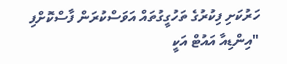ހަރުކަށި ފިކުރުގެ ތަހުގީގުތައް އަވަސްކުރަން ފާސްކޮށްފި
"އިންޑިއާ އައުޓް އަކީ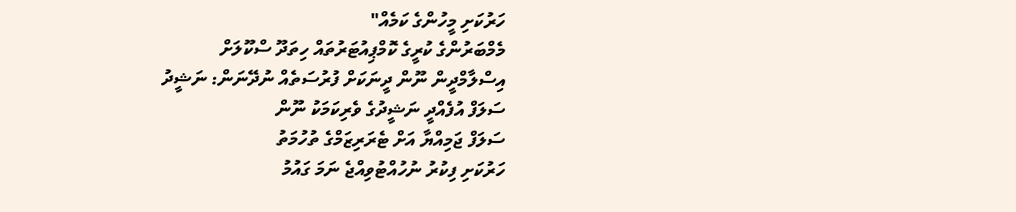ހަރުކަށި މީހުންގެ ކަމެއް"
މެމްބަރުންގެ ކުރީގެ ކޮމްޕިއުޓަރުތައް ހިތަދޫ ސްކޫލަށް
އިސްލާމްދީން ނޫން ދީނަކަށް ފުރުސަތެއް ނުދޭނަން: ނަޝީދު
ސަލަފް އުފެއްދީ ނަޝީދުގެ ވެރިކަމަކު ނޫން
ސަލަފް ޖަމިއްޔާ އަށް ޓެރަރިޒަމްގެ ތުހުމަތު
ހަރުކަށި ފިކުރު ނުހުއްޓުވިއްޖެ ނަމަ ގައުމު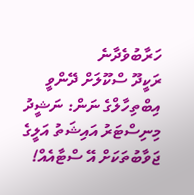ހަރާބުވެދާނެ
ރަކީދޫ ސްކޫލަށް ދޭންވީ އިބްތިހާލްގެ ނަން: ނަޝީދު
މިނިސްޓަރު އައިޝަތު އަލީގެ ޖަވާބުތަކަށް އޭ ސްޓާއެއް!